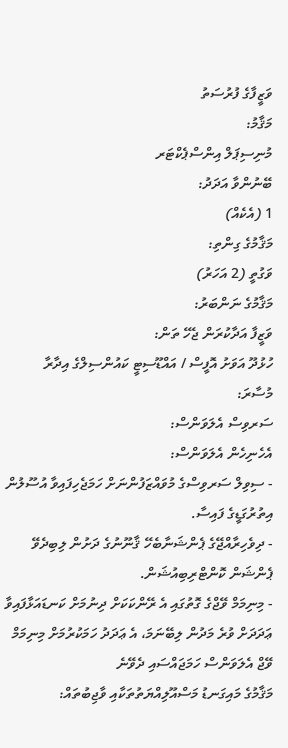ވަޒީފާގެ ފުރުސަތު
މަޤާމު:
މުނިސިޕަލް އިންސްޕެކްޓަރ
ބޭނުންވާ އަދަދު:
1 (އެކެއް)
މަޤާމުގެ ގިންތި:
ވަގުތީ (2 އަހަރު)
މަޤާމުގެ ނަންބަރު:
ވަޒީފާ އަދާކުރަން ޖެހޭ ތަން:
ހުޅުދޫ އަވަށު އޮފީސް / އައްޑޫސިޓީ ކައުންސިލްގެ އިދާރާ
މުސާރަ:
ސަރވިސް އެލަވަންސް:
އެހެނިހެން އެލަވަންސް:
- ސިވިލް ސަރވިސްގެ މުވައްޒަފުންނަށް ހަމަޖެހިފައިވާ އުސޫލުން އިތުރުގަޑީގެ ފައިސާ.
- ދިވެހިރާއްޖޭގެ ޕެންޝަނާބެހޭ ޤާނޫނުގެ ދަށުން ލިބިދެވޭ ޕެންޝަން ކޮންޓްރިބިއުޝަން.
- މިނިމަމް ވޭޖްގެ ގޮތުގައި އެ ރޭންކަކަށް ދިނުމަށް ކަނޑައަޅާފައިވާ ޢަދަދަށް ވުރެ މަދުން ލިބޭނަމަ، އެ ޢަދަދު ހަމަކުރުމަށް މިނިމަމް ވޭޖް އެލަވަންސް ހަމަޖައްސައި ދެވޭނެ
މަޤާމުގެ މައިގަނޑު މަސްއޫލިއްޔަތުތަކާއި ވާޖިބުތައް: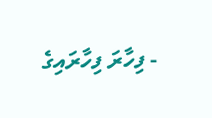- ފިހާރަ ފިހާރައިގެ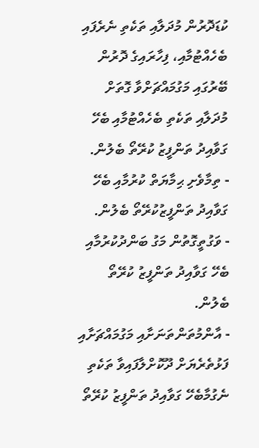ކުޑަދޮރުން މުދަލާއި ތަކެތި ނެރެފައި ބެހެއްޓުމާއި، ފިހާރައިގެ ދޮރުން ބޭރުގައި މަގުމައްޗަށްވާ ގޮތަށް މުދަލާއި ތަކެތި ބެހެއްޓުމާއި ބެހޭ ގަވާއިދު ތަންފީޒު ކުރޭތޯ ބެލުން.
- ތިމާވެށި ޙިމާޔަތް ކުރުމާއި ބެހޭ ގަވާއިދު ތަންފީޒުކުރޭތޯ ބެލުން.
- ވަގުތީގޮތުން މަގު ބަންދުކުރުމާއި ބެހޭ ގަވާއިދު ތަންފީޒު ކުރޭތޯ ބެލުން.
- އާންމުތަންތަނަށާއި މަގުމައްޗަށާއި ފަޅުތެރެޔަށް ދޫކޮށްލާފައިވާ ތަކެތި ނެގުމާބެހޭ ގަވާއިދު ތަންފީޒު ކުރޭތޯ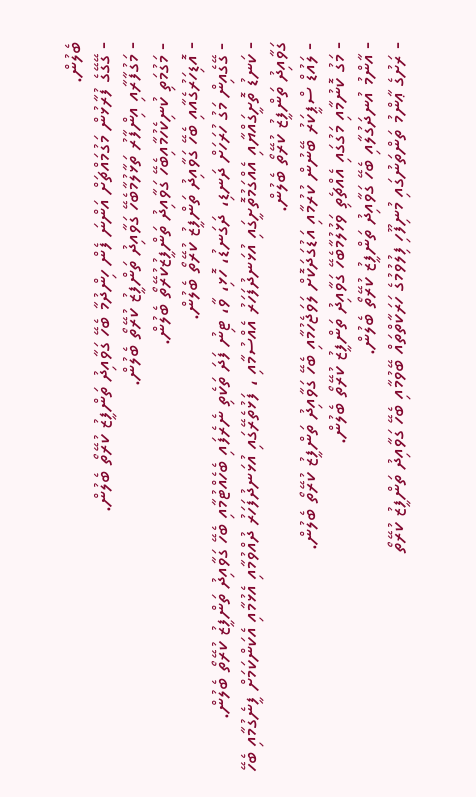ބެލުން.
- ގޭގޭގެ ފުރާޅުން މަގުމައްޗަށް އަންނަ ފެން ހިންދުމާ ބެހޭ ގަވާއިދު ތަންފީޒު ކުރޭތޯ ބެލުން.
- މަގުފާރާއި އިންފާރު ތަޅާލުމާބެހޭ ގަވާއިދު ތަންފީޒު ކުރޭތޯ ބެލުން.
- މަގުމަތި ކުނިކެހުމާއިބެހޭ ގަވާއިދު ތަންފީޒުކުރޭތޯ ބެލުން.
- އޮޑިހަރުގެއާއި ބެހޭ ގަވާއިދު ތަންފީޒު ކުރޭތޯ ބެލުން.
- ގޭގެއިން މަގު ހުރަހަށް ދަނޑި، ދަގަނޑު، ހޮޅި، ވާ، ޓިނު ފަދަ ތަކެތި ނެރެފައި ބެހެއްޓުމާއި ބެހޭ ގަވާއިދު ތަންފީޒު ކުރޭތޯ ބެލުން.
- ކަނޑު ތޮށީގައްޔާއި އެއްގަމުތޮށީގައި އުޅަނދުފަހަރު އެއްސުމާއި ، ފަޅުތެރޭގައި އުޅަނދުފަހަރު ދުއްވުމާއި އެޅުމާއި އެކަންކަމަށް ފީނެގުމާއި ބެހޭ ގަވާއިދު ތަންފީޒު ކުރޭތޯ ބެލުން.
- ލައުޑް ސްޕީކަރު ބޭނުން ކުރުމާއި އަޑުގަދަކޮށް ލަވަޖެހުމާއި ބެހޭ ގަވާއިދު ތަންފީޒު ކުރޭތޯ ބެލުން.
- މަގު ކޮނުމާއި މަގުގައި އެއްޗެތި ވަޅުލުމާބެހޭ ގަވާއިދު ތަންފީޒު ކުރޭތޯ ބެލުން.
- އާންމު އުނދަގުލާއި ބެހޭ ގަވާއިދު ތަންފީޒު ކުރޭތޯ ބެލުން.
- ރަށުގެ ޢާންމު ތަންތަނުގައި މުނިފޫހި ފިލުވުމުގެ ހަރަކާތްތައް ބޭވުމާއި ބެހޭ ގަވާއިދު ތަންފީޒު ކުރޭތޯ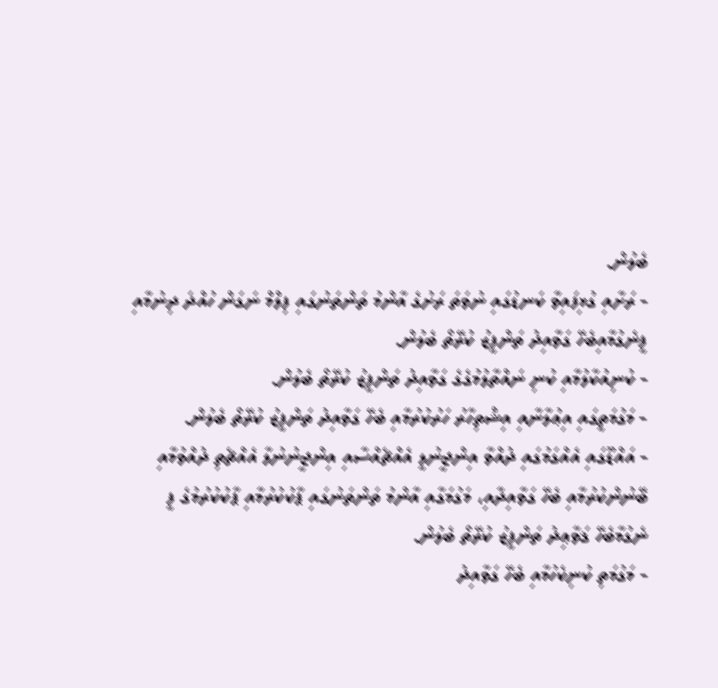ބެލުން.
- ރަށާއި ގުޅިފައިވާ ކަނޑުގައި ނުވަތަ ރަށުގެ އާންމު ތަންތަނުގައި ފިލްމް ނަގަން ހުއްދަ ދިނުމާއި ފީނެގުމާއިބެހޭ ގަވާއިދު ތަންފީޒު ކުރޭތޯ ބެލުން.
- ކުނިއުކާލުމާއި ކުނި ނައްތާލުމުގެގެ ގަވާއިދު ތަންފީޒު ކުރޭތޯ ބެލުން.
- މަގުމަތީގައި އިޢުލާނާއި އިޝްތިހާރު ހަރުކުރުމާއި ބެހޭ ގަވާއިދު ތަންފީޒު ކުރޭތޯ ބެލުން.
- އައްޑޫގައި އެއްގަމުގައި ދުއްވާ އިންޖީނުލީ އެއްޗެއްސާއި އިންޖީނުނުލާ އެއްޗެތި ދުއްވުމާއި ބޭނުންކުރުމާއި ބެހޭ ގަވާއިދާއި، މަގުމަގާއި އާންމު ތަންތަނުގައި ޕާކުކުރުމާއި ޕާކުކުރުމުގެ ފީ ނެގުމާބެހޭ ޤަވާޢިދު ތަންފީޒު ކުރޭތޯ ބެލުން.
- މަގުމަތި ކުނިކެހުމާއި ބެހޭ ގަވާއިދު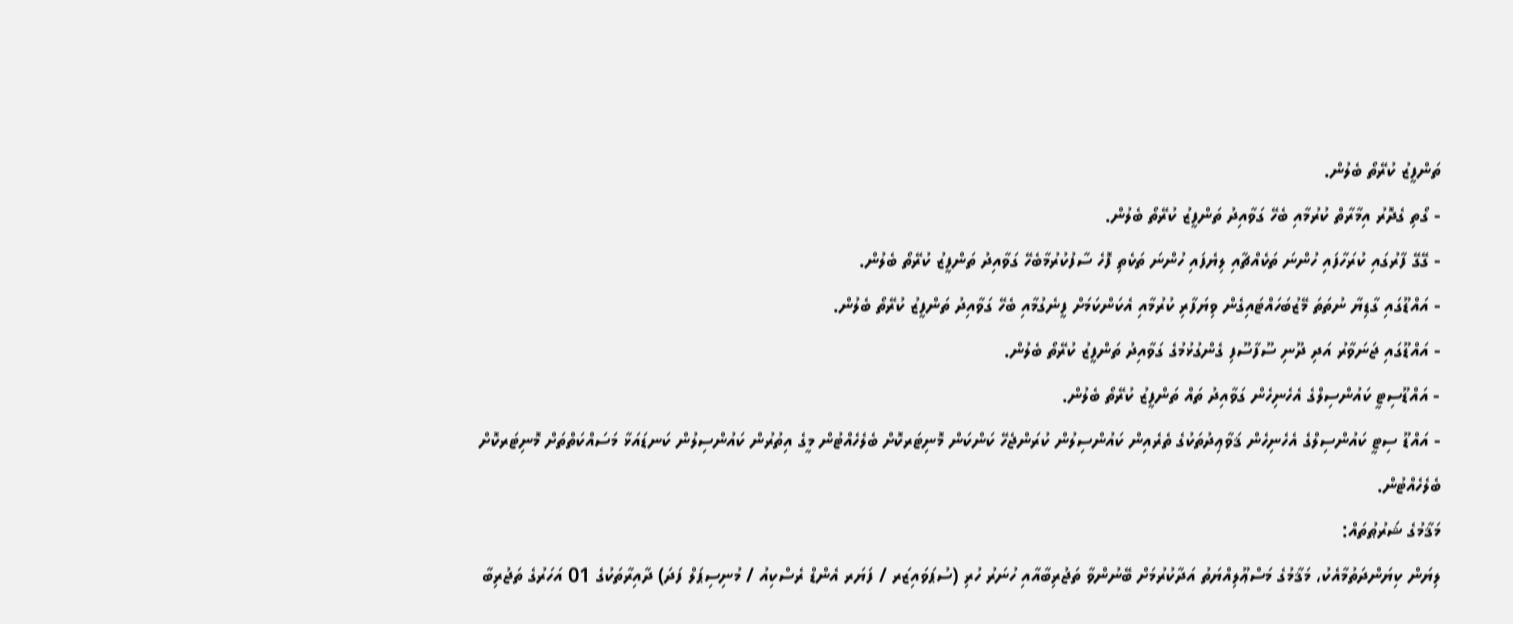ތަންފީޒު ކުރޭތޯ ބެލުން.
- ގޯތި ގެދޮރު އިމާރާތް ކުރުމާއި ބެހޭ ގަވާއިދު ތަންފީޒު ކުރޭތޯ ބެލުން.
- ގޭގޭ ފާރުގައި ކުރަހާފައި ހުންނަ ތަކެއްޗާއި ލިޔެފައި ހުންނަ ތަކެތި ފޮހެ ސާފުކުރުމާބެހޭ ގަވާއިދު ތަންފީޒު ކުރޭތޯ ބެލުން.
- އައްޑޫގައި ގާޑިޔާ ނުތަތަ މޭޒުބަހައްޓައިގެން ވިޔަފާރި ކުރުމާއި އެކަންކަމަށް ފީނެގުމާއި ބެހޭ ގަވާއިދު ތަންފީޒު ކުރޭތޯ ބެލުން.
- އައްޑޫގައި ޖަނަވާރު އަދި ދޫނި ސޫފާސޫފި ގެންގުޅުމުގެ ގަވާއިދު ތަންފީޒު ކުރޭތޯ ބެލުން.
- އައްޑޫސިޓީ ކައުންސިލްގެ އެހެނިހެން ގަވާއިދު ތައް ތަންފީޒު ކުރޭތޯ ބެލުން.
- އައްޑޫ ސިޓީ ކައުންސިލްގެ އެހެނިހެން ޤަވާޢިދުތަކުގެ ތެރެއިން ކައުންސިލުން ކުރަންޖެހޭ ކަންކަން މޮނިޓަރކޮށް ބެލެހެއްޓުން މީގެ އިތުރުން ކައުންސިލުން ކަނޑައަޅާ މަސައްކަތްތަށް މޮނިޓަރކޮށް ބެލެހެއްޓުން.
މަޤާމުގެ ޝަރުޠުތައް:
ލިޔަން ކިޔަންދަތުމާއެކު، މަޤާމުގެ މަސްޢޫލިއްޔަތު އަދާކުރުމަށް ބޭނުންވާ ތަޖުރިބާއާއި ހުނަރު ހުރި (ސުޕަވައިޒަރ / ފަޔަރ އެންޑް ރެސްކިއު / މުނިސިޕަލް ފަދަ) ދާއިރާތަކުގެ 01 އަހަރުގެ ތަޖުރިބާ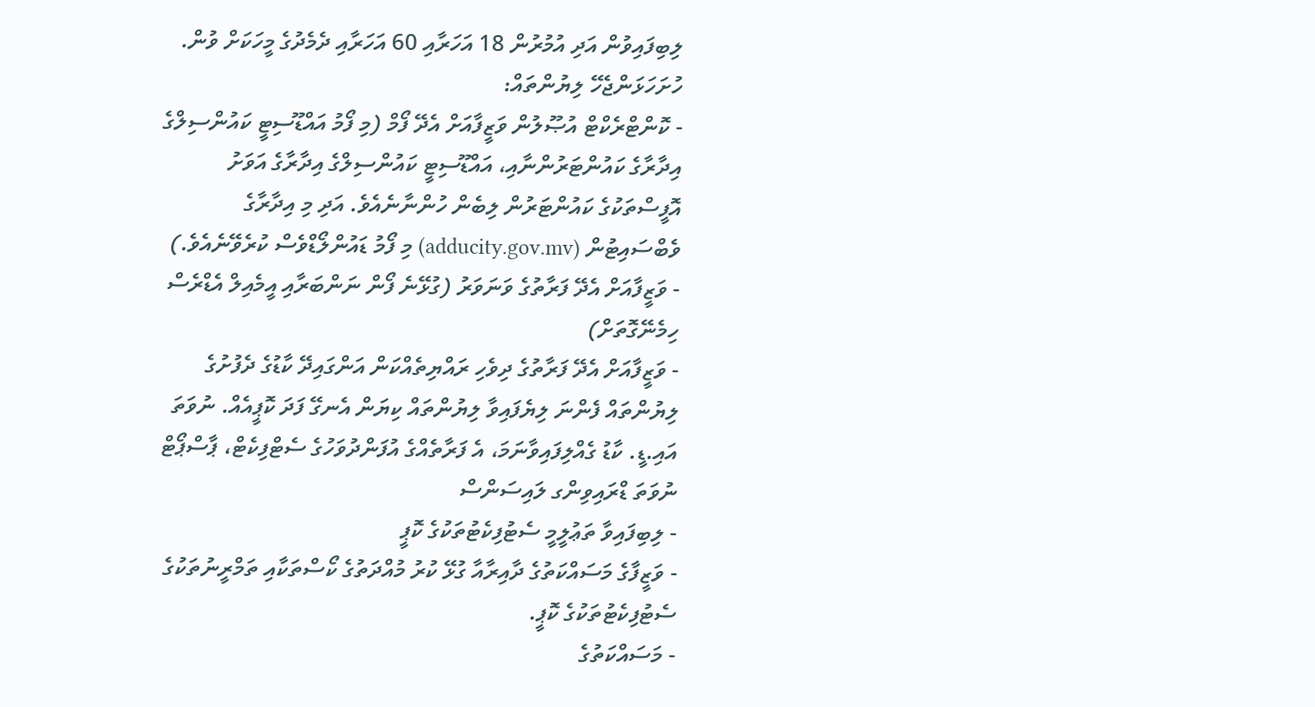ލިބިފައިވުން އަދި އުމުރުން 18 އަހަރާއި 60 އަހަރާއި ދެމެދުގެ މީހަކަށް ވުން.
ހުށަހަޅަންޖެހޭ ލިޔުންތައް:
- ކޮންޓްރެކްޓް އުޞޫލުން ވަޒީފާއަށް އެދޭ ފޯމް (މި ފޯމު އައްޑޫސިޓީ ކައުންސިލްގެ އިދާރާގެ ކައުންޓަރުންނާއި، އައްޑޫސިޓީ ކައުންސިލްގެ އިދާރާގެ އަވަށު އޮފީސްތަކުގެ ކައުންޓަރުން ލިބެން ހުންނާނެއެވެ. އަދި މި އިދާރާގެ ވެބްސައިޓުން (adducity.gov.mv) މި ފޯމު ޑައުންލޯޑްވެސް ކުރެވޭނެއެވެ.)
- ވަޒީފާއަށް އެދޭ ފަރާތުގެ ވަނަވަރު (ގުޅޭނެ ފޯން ނަންބަރާއި އީމެއިލް އެޑްރެސް ހިމެނޭގޮތަށް)
- ވަޒީފާއަށް އެދޭ ފަރާތުގެ ދިވެހި ރައްޔިތެއްކަން އަންގައިދޭ ކާޑުގެ ދެފުށުގެ ލިޔުންތައް ފެންނަ ލިޔެފައިވާ ލިޔުންތައް ކިޔަން އެނގޭ ފަދަ ކޮޕީއެއް. ނުވަތަ އައި.ޑީ. ކާޑު ގެއްލިފައިވާނަމަ، އެ ފަރާތެއްގެ އުފަންދުވަހުގެ ސެޓްފިކެޓް، ޕާސްޕޯޓް ނުވަތަ ޑްރައިވިންގ ލައިސަންސް
- ލިބިފައިވާ ތަޢުލީމީ ސެޓުފިކެޓުތަކުގެ ކޮޕީ
- ވަޒީފާގެ މަސައްކަތުގެ ދާއިރާއާ ގުޅޭ ކުރު މުއްދަތުގެ ކޯސްތަކާއި ތަމްރީނުތަކުގެ ސެޓުފިކެޓުތަކުގެ ކޮޕީ.
- މަސައްކަތުގެ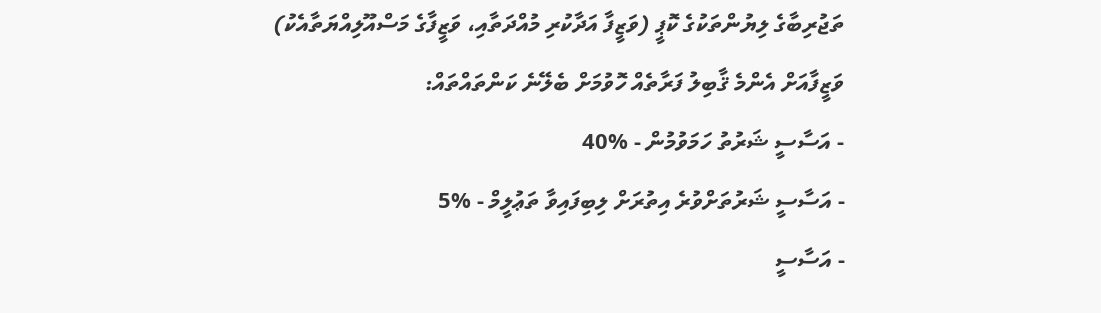ތަޖުރިބާގެ ލިޔުންތަކުގެ ކޮޕީ (ވަޒީފާ އަދާކުރި މުއްދަތާއި، ވަޒީފާގެ މަސްއޫލިއްޔަތާއެކު)
ވަޒީފާއަށް އެންމެ ޤާބިލު ފަރާތެއް ހޮވުމަށް ބެލޭނެ ކަންތައްތައް:
- އަސާސީ ޝަރުތު ހަމަވުމުން - %40
- އަސާސީ ޝަރުތަށްވުރެ އިތުރަށް ލިބިފައިވާ ތަޢުލީމް - %5
- އަސާސީ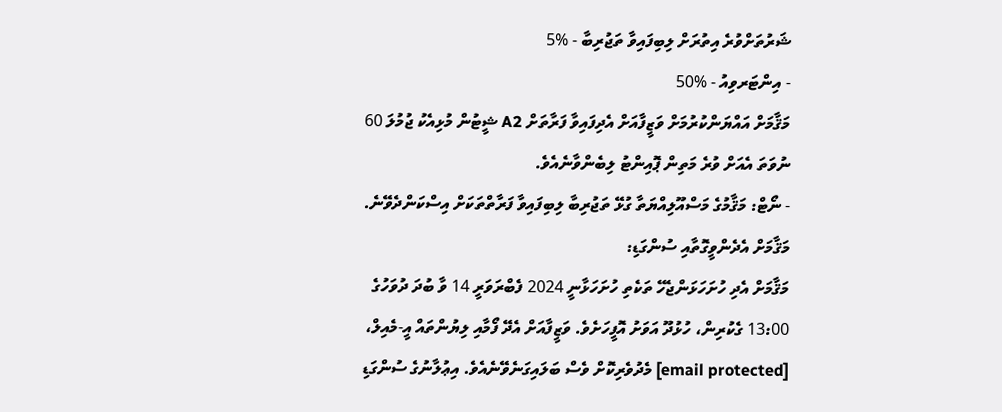ޝަރުތަށްވުރެ އިތުރަށް ލިބިފައިވާ ތަޖުރިބާ - %5
- އިންޓަރވިއު - %50
މަޤާމަށް އައްޔަންކުރުމަށް ވަޒީފާއަށް އެދިފައިވާ ފަރާތަށް A2 ޝީޓުން މުޅިއެކު ޖުމުލަ 60 ނުވަތަ އެއަށް ވުރެ މަތިން ޕޮއިންޓު ލިބެންވާނެއެވެ.
- ނޯޓް: މަޤާމުގެ މަސްއޫލިއްޔަތާ ގުޅޭ ތަޖުރިބާ ލިބިފައިވާ ފަރާތްތަކަށް އިސްކަންދެވޭނެ.
މަޤާމަށް އެދެންވީގޮތާއި ސުންގަޑި:
މަޤާމަށް އެދި ހުށަހަޅަންޖެހޭ ތަކެތި ހުށަހަޅާނީ 2024 ފެބްރަވަރީ 14 ވާ ބުދަ ދުވަހުގެ 13:00 ގެކުރިން، ހުޅުދޫ އަވަށު އޮފީހަށެވެ. ވަޒީފާއަށް އެދޭ ފޯމާއި ލިޔުންތައް އީ-މެއިލް، [email protected] މެދުވެރިކޮށް ވެސް ބަލައިގަނެވޭނެއެވެ. އިޢުލާނުގެ ސުންގަޑި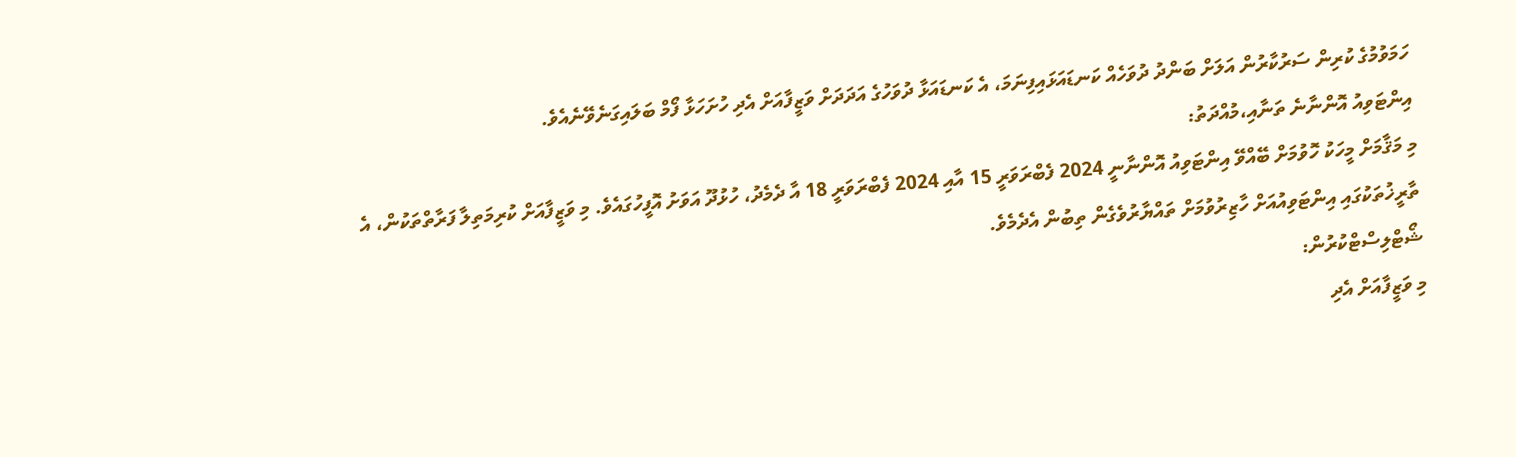ހަމަވުމުގެ ކުރިން ސަރުކާރުން އަލަށް ބަންދު ދުވަހެއް ކަނޑައަޅައިފިނަމަ، އެ ކަނޑައަޅާ ދުވަހުގެ އަދަދަށް ވަޒީފާއަށް އެދި ހުށަހަޅާ ފޯމް ބަލައިގަނެވޭނެއެވެ.
އިންޓަވިއު އޮންނާނެ ތަނާއި،މުއްދަތު:
މި މަޤާމަށް މީހަކު ހޮވުމަށް ބޭއްވޭ އިންޓަވިއު އޮންނާނީ 2024 ފެބްރަވަރީ 15 އާއި 2024 ފެބްރަވަރީ 18 އާ ދެމެދު، ހުޅުދޫ އަވަށު އޮފީހުގައެވެ. މި ވަޒީފާއަށް ކުރިމަތިލާ ފަރާތްތަކުން، އެ ތާރީޚުތަކުގައި އިންޓަވިއުއަށް ހާޒިރުވުމަށް ތައްޔާރުވެގެން ތިބުން އެދެމެވެ.
ޝޯޓްލިސްޓްކުރުން:
މި ވަޒީފާއަށް އެދި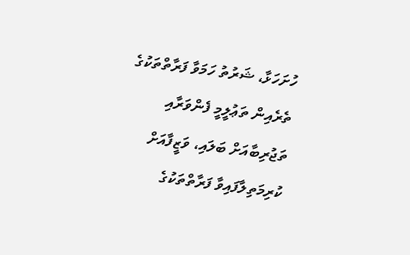ހުށަހަޅާ، ޝަރުތު ހަމަވާ ފަރާތްތަކުގެ ތެރެއިން ތަޢުލީމީ ފެންވަރާއި ތަޖުރިބާއަށް ބަލައި، ވަޒީފާއަށް ކުރިމަތިލާފައިވާ ފަރާތްތަކުގެ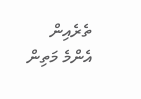ތެރެއިން އެންމެ މަތިން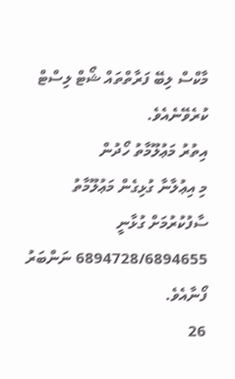މާކްސް ލިބޭ ފަރާތްތައް ޝޯޓް ލިސްޓް ކުރެވޭނެއެވެ.
އިތުރު މަޢުލޫމާތު ހޯދުން
މި އިޢުލާނާ ގުޅިގެން މަޢުލޫމާތު ސާފުކުރުމަށް ގުޅާނީ 6894728/6894655 ނަންބަރު ފޯނާއެވެ.
26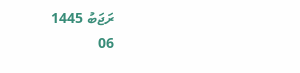ރަޖަބު 1445
06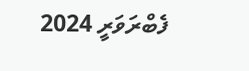ފެބްރަވަރީ 2024